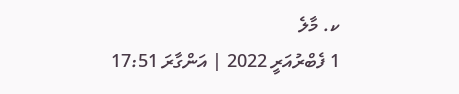ކ. މާލެ
1 ފެބްރުއަރީ 2022 | އަންގާރަ 17:51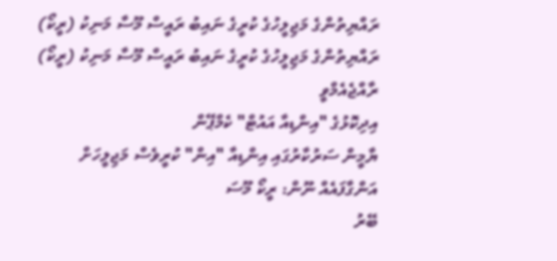ރައްޔިތުންގެ މަޖިލީހުގެ ކުރީގެ ނައިބު ރައީސް މޫސާ މަނިކު (ރީކޯ)
ރައްޔިތުންގެ މަޖިލީހުގެ ކުރީގެ ނައިބު ރައީސް މޫސާ މަނިކު (ރީކޯ)
ރާއްޖެއެމްވީ
އިދިކޮޅުގެ "އިންޑިއާ އައުޓް" ކެމްޕޭން
ޔާމީން ސަރުކާރުގައި އިންޑިއާ "އިން" ކުރީވެސް މަޖިލީހަށް އަންގާފައެއް ނޫން: ރީކޯ މޫސަ
ބޭރު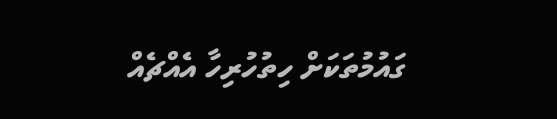ގައުމުތަކަށް ހިތުހުރިހާ އެއްޗެއް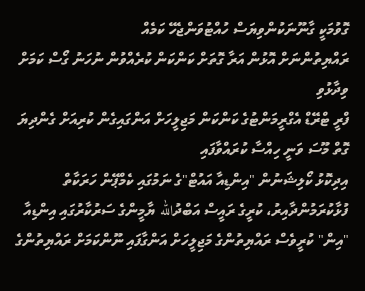ގޮވުމަކީ ގާނޫނަކުންވިޔަސް ހުއްޓުވަންޖެހޭ ކަމެއް
ރައްޔިތުންނަށް އޮޅުން އަރާ ގޮތަށް ކަންކަން ކުރެއްވުން ނުހަނު ގޯސް ކަމަށް ވިދާޅުވި
ފްރީ ޓްރޭޑް އެގްރީމަންޓުގެ ކަންކަން މަޖިލީހަށް އަންގައިގެން ކުރިއަށް ގެންދިޔަ ގޮތް މޫސަ ވަނީ ހިއްސާ ކުރައްވާފައި
އިދިކޮޅު ކޯލިޝަނުން "އިންޑިއާ އައުޓް"ގެ ނަމުގައި ކެމްޕޭން ހަރަކާތް ފުޅާކުރަމުންދާއިރު، ކުރީގެ ރައީސް އަބްދުالله ޔާމީންގެ ސަރުކާރުގައި އިންޑިއާ "އިން" ކުރީވެސް ރައްޔިތުންގެ މަޖިލީހަށް އަންގާފައި ނޫންކަމަށް ރައްޔިތުންގެ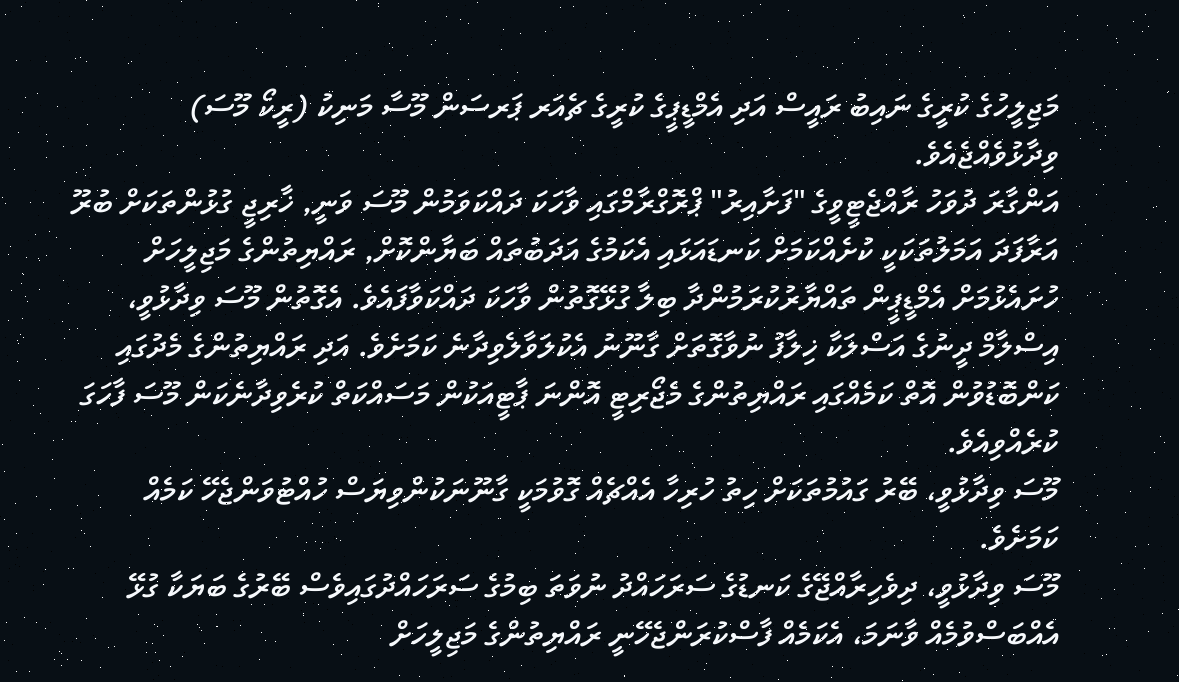މަޖިލީހުގެ ކުރީގެ ނައިބު ރައީސް އަދި އެމްޑީޕީގެ ކުރީގެ ޗެއަރ ޕަރސަން މޫސާ މަނިކު (ރީކޯ މޫސަ) ވިދާޅުވެއްޖެއެވެ.
އަންގާރަ ދުވަހު ރާއްޖެޓީވީގެ "ފަށާއިރު" ޕްރޮގްރާމްގައި ވާހަކަ ދައްކަވަމުން މޫސަ ވަނީ, ޚާރިޖީ ގުޅުންތަކަށް ބުރޫ އަރާފަދަ އަމަލުތަކަކީ ކުށެއްކަމަށް ކަނޑައަޅައި އެކަމުގެ އަދަބުތައް ބަޔާންކޮށް, ރައްޔިތުންގެ މަޖިލީހަށް ހުށައެޅުމަށް އެމްޑީޕީން ތައްޔާރުކުރަމުންދާ ބިލާ ގުޅޭގޮތުން ވާހަކަ ދައްކަވާފައެވެ. އެގޮތުން މޫސަ ވިދާޅުވީ، އިސްލާމް ދީނުގެ އަސްލަކާ ޚިލާފު ނުވާގޮތަށް ގާނޫނު އެކުލަވާލެވިދާނެ ކަމަށެވެ. އަދި ރައްޔިތުންގެ މެދުގައި ކަންބޮޑުވުން އޮތް ކަމެއްގައި ރައްޔިތުންގެ މެޖޯރިޓީ އޮންނަ ޕާޓީއަކުން މަސައްކަތް ކުރެވިދާނެކަން މޫސަ ފާހަގަ ކުރެއްވިއެވެ.
މޫސަ ވިދާޅުވީ، ބޭރު ގައުމުތަކަށް ހިތު ހުރިހާ އެއްޗެއް ގޮވުމަކީ ގާނޫނަކުންވިޔަސް ހުއްޓުވަންޖެހޭ ކަމެއް ކަމަށެވެ.
މޫސަ ވިދާޅުވީ، ދިވެހިރާއްޖޭގެ ކަނޑުގެ ސަރަހައްދު ނުވަތަ ބިމުގެ ސަރަހައްދުގައިވެސް ބޭރުގެ ބަޔަކާ ގުޅޭ އެއްބަސްވުމެއް ވާނަމަ، އެކަމެއް ފާސްކުރަންޖެހޭނީ ރައްޔިތުންގެ މަޖިލީހަށް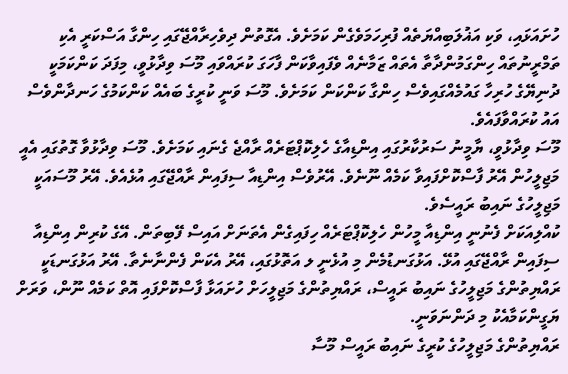ހުށައަޅައި، ވަކި އަޣުލަބިއްޔަތެއް ފުރިހަމަވެގެން ކަމަށެވެ. އެގޮތުން ދިވެހިރާއްޖޭގައި ހިންގާ އަސްކަރީ އެކި ތަމްރީނުތައް ހިންގަމުންދާތާ އެތައް ޒަމާނެއް ވެފައިވާކަން ފާހަގަ ކުރައްވައި މޫސަ ވިދާޅުވީ، މިފަދަ ކަންކަމަކީ ދުނިޔޭގެ ހުރިހާ ގައުމެއްގައިވެސް ހިންގާ ކަންކަން ކަމަށެވެ. މޫސަ ވަނީ ކުރީގެ ބައެއް ކަންކަމުގެ ހަނދާންވެސް އައު ކުރައްވާފައެވެ.
މޫސަ ވިދާޅުވީ، ޔާމީނު ސަރުކާރުގައި އިންޑިއާގެ ހެލިކޮޕްޓަރެއް ރާއްޖެ ގެނައި ކަމަށެވެ. މޫސަ ވިދާޅުވާ ގޮތުގައި އެއީ މަޖިލީހުން އޭރު ފާސްކޮށްފައިވާ ކަމެއް ނޫނެވެ. އޭރުވެސް އިންޑިއާ ސިފައިން ރާއްޖޭގައި އުޅެއެވެ. އޭރު މޫސައަކީ މަޖިލީހުގެ ނައިބު ރައީސެވެ.
ކުއްލިއަކަށް ފެނުނީ އިންޑިއާ މީހުން ހެލިކޮޕްޓަރެއް ހިފައިގެން އެތަނަށް އައިސް ފޭބިތަން. އޭގެ ކުރިން އިންޑިއާ ސިފައިން ރާއްޖޭގައި އުޅޭ. އަޅުގަނޑުމެން މި އުޅެނީ ލ އަތޮޅުގައި، އޭރު އެކަން ފެންނާނެތާ. އޭރު އަޅުގަނޑަކީ ރައްޔިތުންގެ މަޖިލީހުގެ ނައިބު ރައީސް، ރައްޔިތުންގެ މަޖިލީހަށް ހުށައަޅާ ފާސްކޮށްފައި އޮތް ކަމެއް ނޫން، ވަރަށް ޔަގީންކަމާއެކު މި ދަންނަވަނީ.
ރައްޔިތުންގެ މަޖިލީހުގެ ކުރީގެ ނައިބު ރައީސް މޫސާ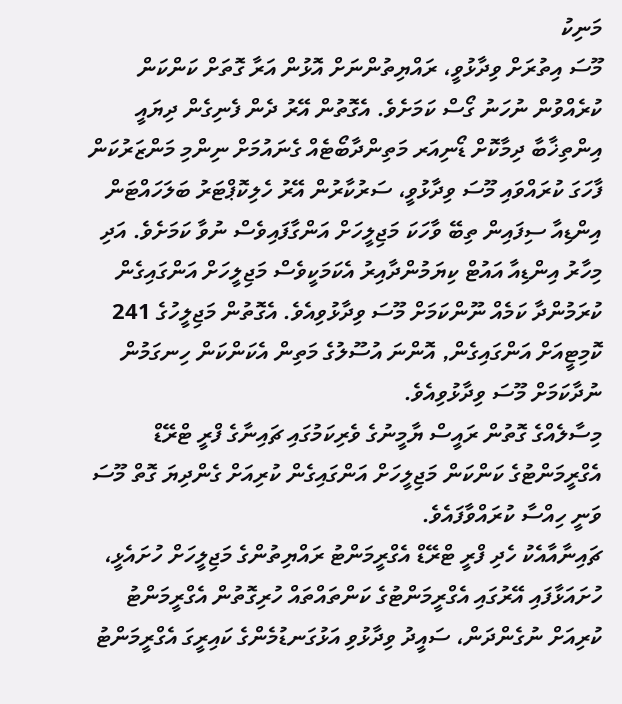މަނިކު
މޫސަ އިތުރަށް ވިދާޅުވީ، ރައްޔިތުންނަށް އޮޅުން އަރާ ގޮތަށް ކަންކަން ކުރެއްވުން ނުހަނު ގޯސް ކަމަށެވެ. އެގޮތުން އޭރު ދެން ފެނިގެން ދިޔައީ އިންތިޚާބާ ދިމާކޮށް ޑޯނިއަރ މަތިންދާބޯޓެއް ގެނައުމަށް ނިންމި މަންޒަރުކަން ފާހަގަ ކުރައްވައި މޫސަ ވިދާޅުވީ، ސަރުކާރުން އޭރު ހެލިކޮޕްޓަރު ބަލަހައްޓަން އިންޑިއާ ސިފައިން ތިބޭ ވާހަކަ މަޖިލީހަށް އަންގާފައިވެސް ނުވާ ކަމަށެވެ. އަދި މިހާރު އިންޑިއާ އައުޓް ކިޔަމުންދާއިރު އެކަމަކީވެސް މަޖިލީހަށް އަންގައިގެން ކުރަމުންދާ ކަމެއް ނޫންކަމަށް މޫސަ ވިދާޅުވިއެވެ. އެގޮތުން މަޖިލީހުގެ 241 ކޮމިޓީއަށް އަންގައިގެން, އޮންނަ އުސޫލުގެ މަތިން އެކަންކަން ހިނގަމުން ނުދާކަމަށް މޫސަ ވިދާޅުވިއެވެ.
މިސާލެއްގެ ގޮތުން ރައީސް ޔާމީނުގެ ވެރިކަމުގައި ޗައިނާގެ ފްރީ ޓްރޭޑް އެގްރީމަންޓުގެ ކަންކަން މަޖިލީހަށް އަންގައިގެން ކުރިއަށް ގެންދިޔަ ގޮތް މޫސަ ވަނީ ހިއްސާ ކުރައްވާފައެވެ.
ޗައިނާއާއެކު ހެދި ފްރީ ޓްރޭޑް އެގްރީމަންޓު ރައްޔިތުންގެ މަޖިލީހަށް ހުށައެޅީ، ހުށައަޅާފައި އޭރުގައި އެގްރީމަންޓުގެ ކަންތައްތައް ހުރިގޮތުން އެގްރީމަންޓު ކުރިއަށް ނުގެންދަން، ސައީދު ވިދާޅުވި އަޅުގަނޑުމެންގެ ކައިރީގަ އެގްރީމަންޓު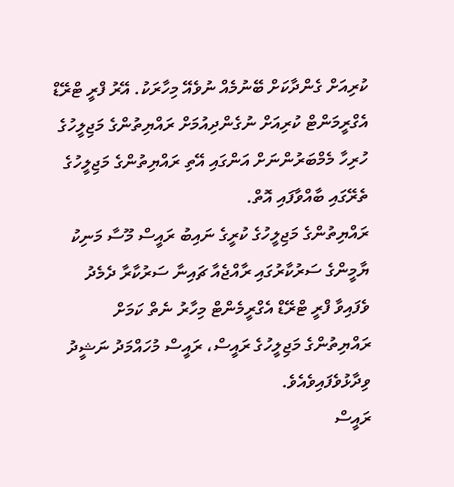ކުރިއަށް ގެންދާކަށް ބޭނުމެއް ނުވެއޭ މިހާރަކު. އޭރު ފްރީ ޓްރޭޑް އެގްރީމަންޓް ކުރިއަށް ނުގެންދިއުމަށް ރައްޔިތުންގެ މަޖިލީހުގެ ހުރިހާ މެމްބަރުންނަށް އަންގައި އޭތި ރައްޔިތުންގެ މަޖިލީހުގެ ތެރޭގައި ބާއްވާފައި އޮތް.
ރައްޔިތުންގެ މަޖިލީހުގެ ކުރީގެ ނައިބު ރައީސް މޫސާ މަނިކު
ޔާމީންގެ ސަރުކާރުގައި ރާއްޖެއާ ޗައިނާ ސަރުކާރާ ދެމެދު ވެފައިވާ ފްރީ ޓްރޭޑް އެގްރީމެންޓް މިހާރު ނެތް ކަމަށް ރައްޔިތުންގެ މަޖިލީހުގެ ރައީސް، ރައީސް މުހައްމަދު ނަޝީދު ވިދާޅުވެފައިވެއެވެ.
ރައީސް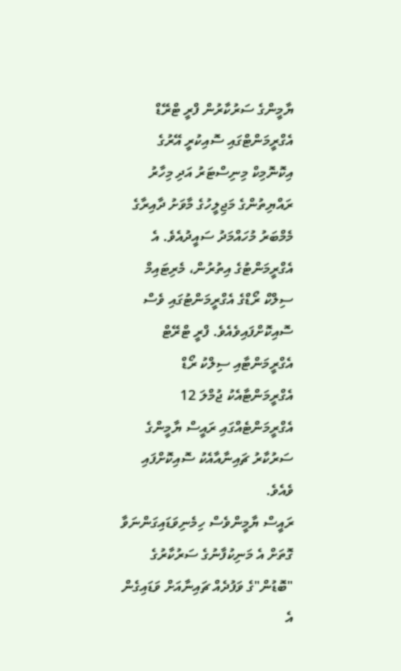ޔާމީންގެ ސަރުކާރުން ފްރީ ޓްރޭޑް އެގްރީމަންޓްގައި ސޮއިކުރީ އޭރުގެ އިކޮނޮމިކް މިނިސްޓަރު އަދި މިހާރު ރައްޔިތުންގެ މަޖިލީހުގެ މާވަށު ދާއިރާގެ މެމްބަރު މުހައްމަދު ސައީދުއެވެ. އެ އެގްރީމަންޓުގެ އިތުރުން، މެރިޓައިމް ސިލްކް ރޯޑްގެ އެގްރީމަންޓުގައި ވެސް ސޮއިކޮށްފައިވެއެވެ. ފްރީ ޓްރޭޓް އެގްރީމަންޓާއި ސިލްކު ރޯޑް އެގްރީމަންޓާއެކު ޖުމްލަ 12 އެގްރީމަންޓެއްގައި ރައީސް ޔާމީންގެ ސަރުކާރު ޗައިނާއާއެކު ސޮއިކޮށްފައި ވެއެވެ.
ރައީސް ޔާމީންވެސް ހިމެނިވަޑައިގަންނަވާ ގޮތަށް އެ މަނިކުފާނުގެ ސަރުކާރުގެ "ބޮޑުން"ގެ ވަފުދެއް ޗައިނާއަށް ވަޑައިގެން އެ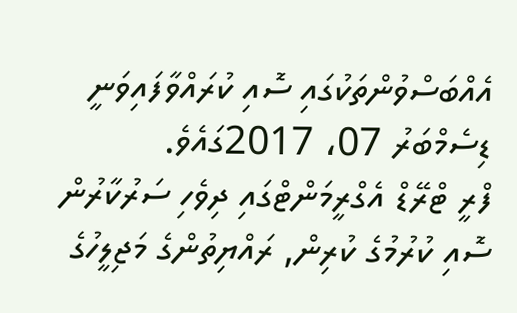އެއްބަސްވުންތަކުގައި ސޮއި ކުރައްވާފައިވަނީ ޑިސެމްބަރު 07، 2017ގައެވެ.
ފްރީ ޓްރޭޑް އެގްރީމަންޓްގައި ދިވެހި ސަރުކާރުން ސޮއި ކުރުމުގެ ކުރިން, ރައްޔިތުންގެ މަޖިލީހުގެ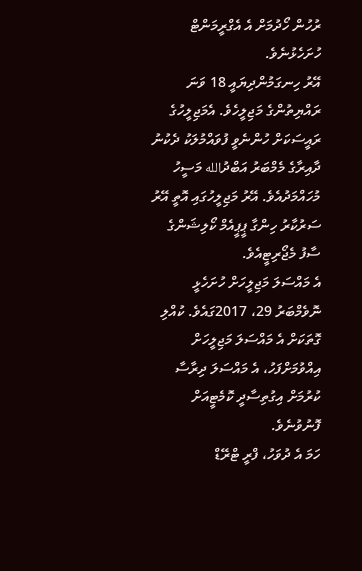ރުހުން ހޯދުމަށް އެ އެގްރީމަންޓް ހުށަހެޅުނެވެ.
އޭރު ހިނގަމުންދިޔައީ 18 ވަނަ ރައްޔިތުންގެ މަޖިލީހެވެ. އެމަޖިލީހުގެ ރައީސަކަށް ހުންނެވީ ފުވައްމުލަކު ދެކުނު ދާއިރާގެ މެމްބަރު އަބްދުالله މަސީހު މުހައްމަދުއެވެ. އޭރު މަޖިލީހުގައި އޮތީ އޭރު ސަރުކާރު ހިންގާ ޕީޕީއެމް ކޯލިޝަންގެ ސާފު މެޖޯރިޓީއެވެ.
އެ މައްސަލަ މަޖިލީހަށް ހުށަހެޅީ ނޮވެމްބަރު 29، 2017ގައެވެ. ކުއްލި ގޮތަކަށް އެ މައްސަލަ މަޖިލީހަށް އިއްވުމަށްފަހު، އެ މައްސަލަ ދިރާސާ ކުރުމަށް އިގުތިސާދީ ކޮމެޓީއަށް ފޮނުވުނެވެ.
ހަމަ އެ ދުވަހު، ފްރީ ޓްރޭޑް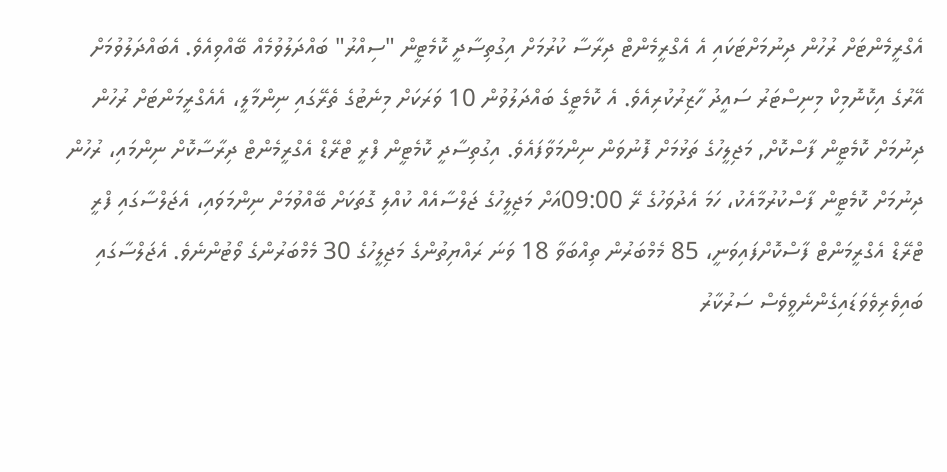އެގްރީމެންޓަށް ރުހުން ދިނުމަށްޓަކައި އެ އެގްރީމެންޓް ދިރާސާ ކުރުމަށް އިގުތިސާދީ ކޮމެޓީން "ސިއްރު" ބައްދަލުވުމެއް ބޭއްވިއެވެ. އެބައްދަލުވުމަށް އޭރުގެ އިކޮނޮމިކް މިނިސްޓަރު ސައީދު ހާޒިރުކުރިއެވެ. އެ ކޮމެޓީގެ ބައްދަލުވުން 10 ވަރަކަށް މިނެޓުގެ ތެރޭގައި ނިންމާލީ، އެއެގްރީމަންޓަށް ރުހުން ދިނުމަށް ކޮމެޓީން ފާސްކޮށް, މަޖިލީހުގެ ތަޅުމަށް ފޮނުވަން ނިންމަވާފައެވެ. އިގުތިސާދީ ކޮމެޓީން ފްރީ ޓްރޭޑް އެގްރީމެންޓް ދިރާސާކޮށް ނިންމައި، ރުހުން ދިނުމަށް ކޮމެޓީން ފާސްކުރުމާއެކު، ހަމަ އެދުވަހުގެ ރޭ 09:00އަށް މަޖިލީހުގެ ޖަލްސާއެއް ކުއްލި ގޮތަކަށް ބޭއްވުމަށް ނިންމަވައި، އެޖަލްސާގައި ފްރީ ޓްރޭޑް އެގްރީމަންޓް ފާސްކޮށްފައިވަނީ، 85 މެމްބަރުން ތިއްބަވާ 18 ވަނަ ރައްޔިތުންގެ މަޖިލީހުގެ 30 މެމްބަރުންގެ ވޯޓުންނެވެ. އެޖަލްސާގައި ބައިވެރިވެވަޑައިގެންނެވީވެސް ސަރުކާރު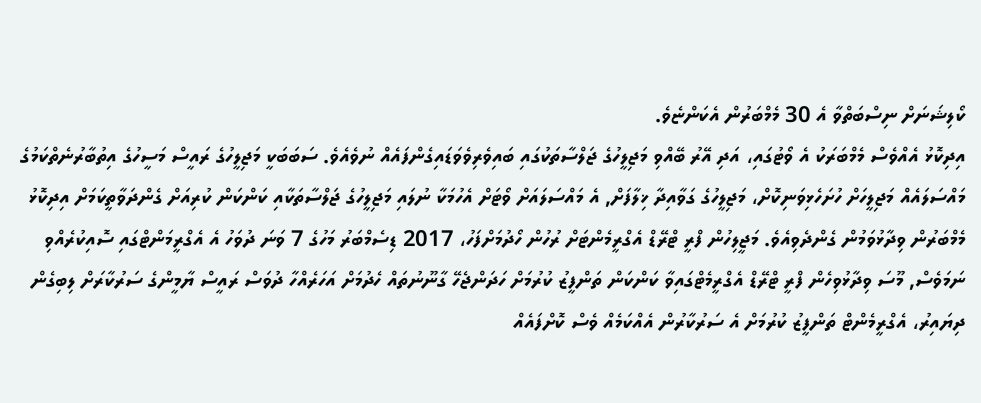ކޯލިޝަނަށް ނިސްބަތްވާ އެ 30 މެމްބަރުން އެކަންޏެވެ.
އިދިކޮޅު އެއްވެސް މެމްބަރަކު އެ ވޯޓުގައި، އަދި އޭރު ބޭއްވި މަޖިލީހުގެ ޖަލްސާތަކުގައި ބައިވެރިވެވަޑައިގެންފައެއް ނުވެއެވެ. ސަބަބަކީ މަޖިލީހުގެ ރައީސް މަސީހުގެ އިތުބާރުނެތްކަމުގެ މައްސަލައެއް މަޖިލީހަށް ހުށަހެޅިވަނިކޮށް، މަޖިލީހުގެ ގަވާއިދާ ޚިލާފަށް, އެ މައްސަލައަށް ވޯޓަށް އެހުމަކާ ނުލައި މަޖިލީހުގެ ޖަލްސާތަކާއި ކަންކަން ކުރިއަށް ގެންދަވާތީކަމަށް އިދިކޮޅު މެމްބަރުން ވިދާޅުވަމުން ގެންދެވިއެވެ. މަޖީލިހުން ފްރީ ޓްރޭޑް އެގްރީމެންޓަށް ރުހުން ހޯދުމަށްފަހު، 2017 ޑިސެމްބަރު މަހުގެ 7 ވަނަ ދުވަހު އެ އެގްރީމަންޓްގައި ސޮއިކުރެއްވި ނަމަވެސް, މޫސަ ވިދާޅުވިހެން ފްރީ ޓްރޭޑް އެގްރީމެޓްގައިވާ ކަންކަން ތަންފީޒު ކުރުމަށް ހަދަންޖެހޭ ގާނޫނުތައް ހެދުމަށް އަހަރެއްހާ ދުވަސް ރައީސް ޔާމީންގެ ސަރުކާރަށް ލިބިގެން ދިޔައިރު، އެގްރީމެންޓް ތަންފީޒު ކުރުމަށް އެ ސަރުކާރުން އެއްކަމެއް ވެސް ކޮށްފައެއް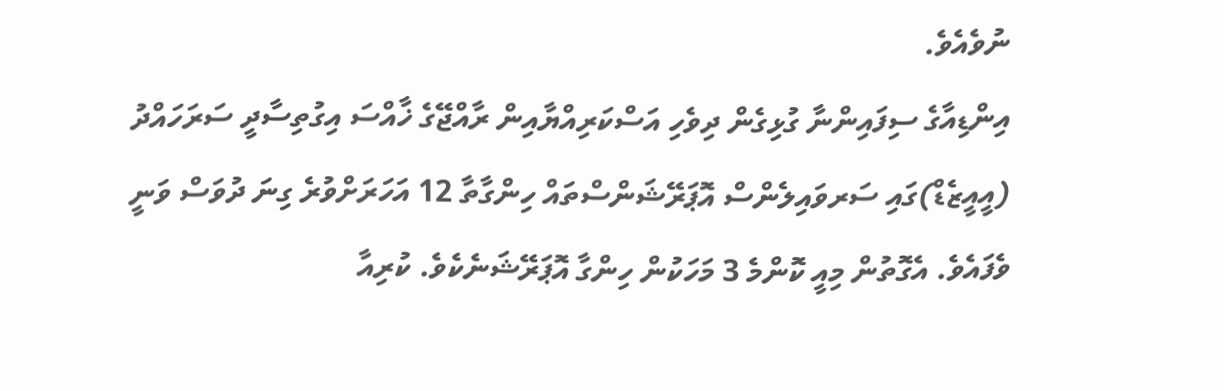ނުވެއެވެ.
އިންޑިއާގެ ސިފައިންނާ ގުޅިގެން ދިވެހި އަސްކަރިއްޔާއިން ރާއްޖޭގެ ޚާއްސަ އިގުތިސާދީ ސަރަހައްދު (އީއީޒެޑް)ގައި ސަރވައިލެންސް އޮޕަރޭޝަންސްތައް ހިންގާތާ 12 އަހަރަށްވުރެ ގިނަ ދުވަސް ވަނީ ވެފައެވެ. އެގޮތުން މިއީ ކޮންމެ 3 މަހަކުން ހިންގާ އޮޕަރޭޝަނެކެވެ. ކުރިއާ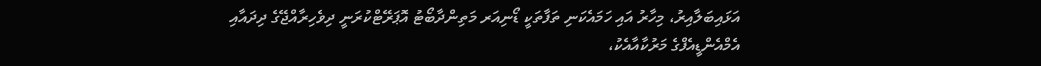އަޅައިބަލާއިރު، މިހާރު އައި ހަމައެކަނި ތަފާތަކީ ޑޯނިއަރ މަތިންދާބޯޓު އޮޕަރޭޓްކުރަނީ ދިވެހިރާއްޖޭގެ ދިދައާއި އެމްއެންޑީއެފްގެ މަރުކާއާއެކު،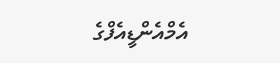އެމްއެންޑީއެފްގެ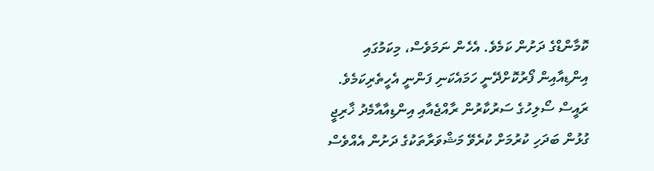ކޮމާންޑްގެ ދަށުން ކަމެވެ. އެހެން ނަމަވެސް، މިކަމުގައި އިންޑިއާއިން ފޯރުކޮށްދޭނީ ހަމައެކަނި ފަންނީ އެހީތެރިކަމެވެ.
ރައީސް ސޯލިހުގެ ސަރުކާރުން ރާއްޖެއާއި އިންޑިއާއާމެދު ޚާރިޖީ ގުޅުން ބަދަހި ކުރުމަށް ކުރެވޭ މަޝްވަރާތަކުގެ ދަށުން އެއްވެސް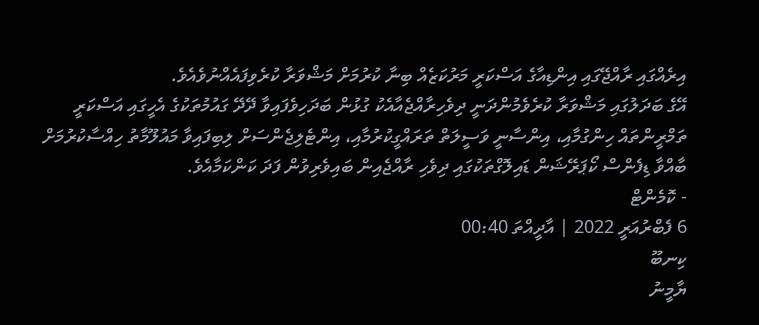އިރެއްގައި ރާއްޖޭގައި އިންޑިއާގެ އަސްކަރީ މަރުކަޒެއް ބިނާ ކުރުމަށް މަޝްވަރާ ކުރެވިފައެއްނުވެއެވެ.
އޭގެ ބަދަލުގައި މަޝްވަރާ ކުރެވެމުންދަނީ ދިވެހިރާއްޖެއާއެކު ގުޅުން ބަދަހިވެފައިވާ ދޭދޭ ގައުމުތަކުގެ އެހީގައި އަސްކަރީ ތަމްރީންތައް ހިންގުމާއި، އިންސާނީ ވަސީލަތް ތަރައްގީކުރުމާއި، އިންޓެލިޖެންސަށް ލިބިފައިވާ މައުލޫމާތު ހިއްސާކުރުމަށް ބާއްވާ ޑިފެންސް ކޯޕަރޭޝަން ޑައިލޮގްތަކުގައި ދިވެހި ރާއްޖެއިން ބައިވެރިވުން ފަދަ ކަންކަމާއެވެ.
- ކޮމެންޓް
6 ފެބްރުއަރީ 2022 | އާދީއްތަ 00:40
ކިނބޫ
ޔާމީނު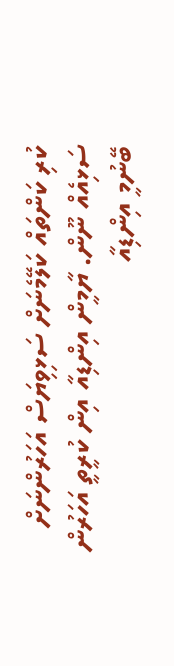ކުރި ކަންތައް ކަލޭމެނަށް ސަޅިވިޔަސް އަހަރުންނަށް ސަޅިއެއް ނޫން. ޔާމީން އިންޑިއާ އިން ކުރީތީ އަހަރުން ބޭނުމީ އިންޑިއާ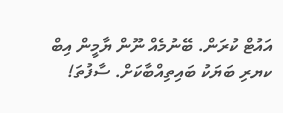އައުޓް ކުރަން. ބޭނުމެއް ނޫން ޔާމީން އިބް ކޔރި ބަޔަކު ބައިތިއްބާކަށް. ސާފުތަ!